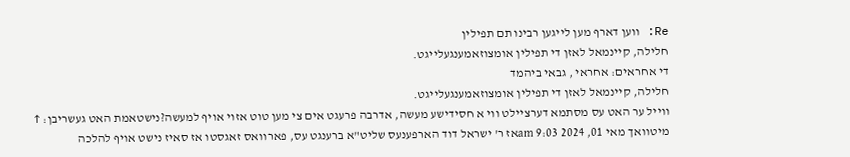Re: ווען דארף מען לייגען רבינו תם תפילין
חלילה, קיינמאל לאזן די תפילין אומצוזאמענגעלייגט.
די אחראים: אחראי , גבאי ביהמד
חלילה, קיינמאל לאזן די תפילין אומצוזאמענגעלייגט.
ווייל ער האט עס מסתמא דערציילט ווי א חסידישע מעשה, אדרבה פרעגט אים צי מען טוט אזוי אויף למעשה?נישטאמת האט געשריבן: ↑ מיטוואך מאי 01, 2024 9:03 amאז ר' ישראל דוד הארפענעס שליט"א ברענגט עס, פארוואס זאגסטו אז סאיז נישט אויף להלכה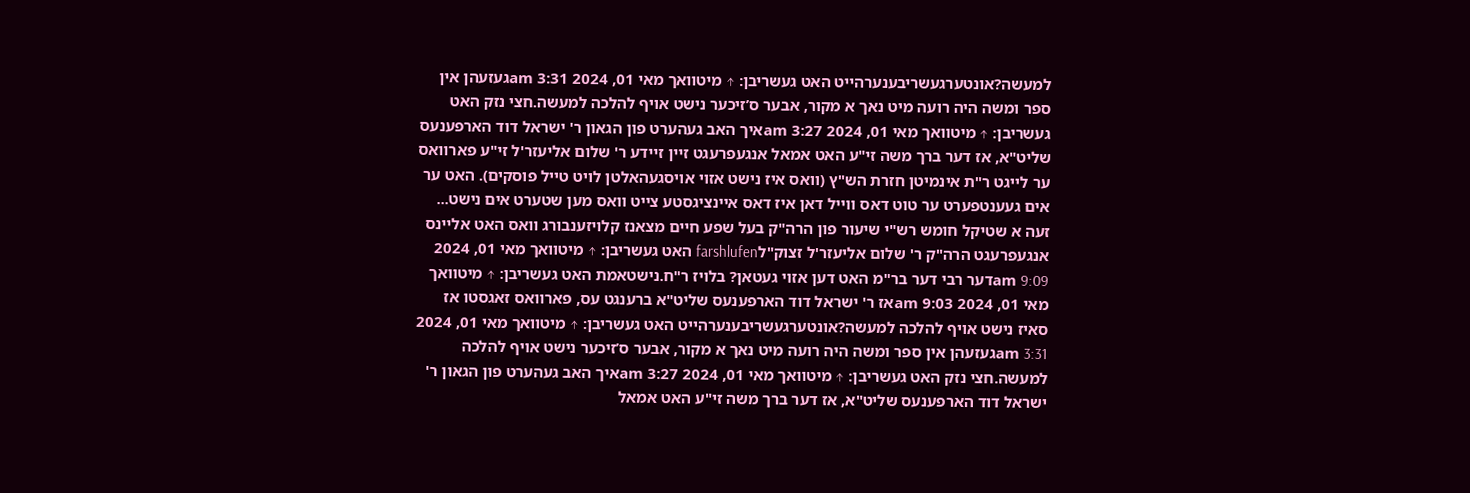למעשה?אונטערגעשריבענערהייט האט געשריבן: ↑ מיטוואך מאי 01, 2024 3:31 amגעזעהן אין ספר ומשה היה רועה מיט נאך א מקור, אבער ס’זיכער נישט אויף להלכה למעשה.חצי נזק האט געשריבן: ↑ מיטוואך מאי 01, 2024 3:27 amאיך האב געהערט פון הגאון ר' ישראל דוד הארפענעס שליט"א, אז דער ברך משה זי"ע האט אמאל אנגעפרעגט זיין זיידע ר' שלום אליעזר'ל זי"ע פארוואס ער לייגט ר"ת אינמיטן חזרת הש"ץ (וואס איז נישט אזוי אויסגעהאלטן לויט טייל פוסקים). האט ער אים געענטפערט ער טוט דאס ווייל דאן איז דאס איינציגסטע צייט וואס מען שטערט אים נישט...
זעה א שטיקל חומש רש"י שיעור פון הרה"ק בעל שפע חיים מצאנז קלויזענבורג וואס האט אליינס אנגעפרעגט הרה"ק ר' שלום אליעזר'ל זצוק"לfarshlufen האט געשריבן: ↑ מיטוואך מאי 01, 2024 9:09 amדער רבי דער בר"מ האט דען אזוי געטאן? בלויז ר"ח.נישטאמת האט געשריבן: ↑ מיטוואך מאי 01, 2024 9:03 amאז ר' ישראל דוד הארפענעס שליט"א ברענגט עס, פארוואס זאגסטו אז סאיז נישט אויף להלכה למעשה?אונטערגעשריבענערהייט האט געשריבן: ↑ מיטוואך מאי 01, 2024 3:31 amגעזעהן אין ספר ומשה היה רועה מיט נאך א מקור, אבער ס’זיכער נישט אויף להלכה למעשה.חצי נזק האט געשריבן: ↑ מיטוואך מאי 01, 2024 3:27 amאיך האב געהערט פון הגאון ר' ישראל דוד הארפענעס שליט"א, אז דער ברך משה זי"ע האט אמאל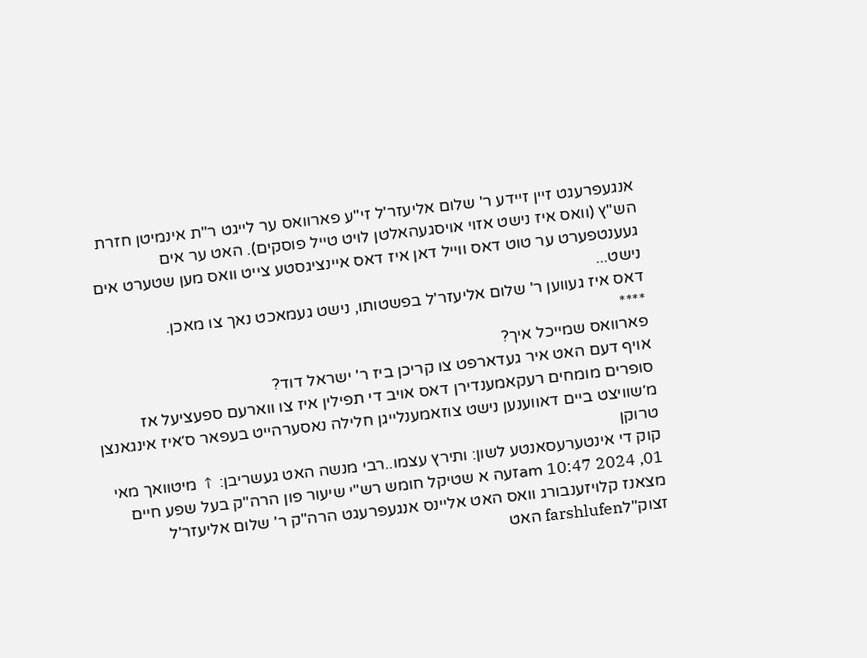אנגעפרעגט זיין זיידע ר' שלום אליעזר'ל זי"ע פארוואס ער לייגט ר"ת אינמיטן חזרת הש"ץ (וואס איז נישט אזוי אויסגעהאלטן לויט טייל פוסקים). האט ער אים געענטפערט ער טוט דאס ווייל דאן איז דאס איינציגסטע צייט וואס מען שטערט אים נישט...
דאס איז געווען ר' שלום אליעזר'ל בפשטותו, נישט געמאכט נאך צו מאכן.
****
פארוואס שמייכל איך?
אויף דעם האט איר געדארפט צו קריכן ביז ר' ישראל דוד?
סופרים מומחים רעקאמענדירן דאס אויב די תפילין איז צו ווארעם ספעציעל אז מ׳שוויצט ביים דאווענען נישט צוזאמענלייגן חלילה נאסערהייט בעפאר ס׳איז אינגאנצן טרוקן
קוק די אינטערעסאנטע לשון: ותירץ עצמו..רבי מנשה האט געשריבן: ↑ מיטוואך מאי 01, 2024 10:47 amזעה א שטיקל חומש רש"י שיעור פון הרה"ק בעל שפע חיים מצאנז קלויזענבורג וואס האט אליינס אנגעפרעגט הרה"ק ר' שלום אליעזר'ל זצוק"לfarshlufen האט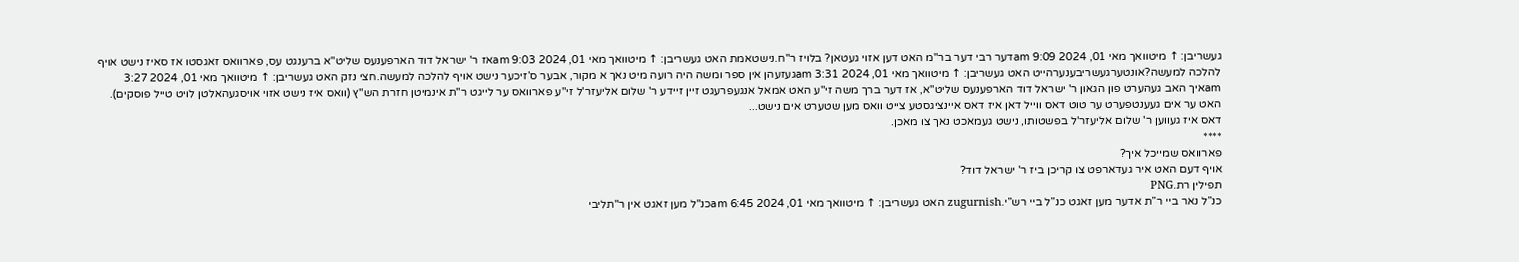געשריבן: ↑ מיטוואך מאי 01, 2024 9:09 amדער רבי דער בר"מ האט דען אזוי געטאן? בלויז ר"ח.נישטאמת האט געשריבן: ↑ מיטוואך מאי 01, 2024 9:03 amאז ר' ישראל דוד הארפענעס שליט"א ברענגט עס, פארוואס זאגסטו אז סאיז נישט אויף להלכה למעשה?אונטערגעשריבענערהייט האט געשריבן: ↑ מיטוואך מאי 01, 2024 3:31 amגעזעהן אין ספר ומשה היה רועה מיט נאך א מקור, אבער ס’זיכער נישט אויף להלכה למעשה.חצי נזק האט געשריבן: ↑ מיטוואך מאי 01, 2024 3:27 amאיך האב געהערט פון הגאון ר' ישראל דוד הארפענעס שליט"א, אז דער ברך משה זי"ע האט אמאל אנגעפרעגט זיין זיידע ר' שלום אליעזר'ל זי"ע פארוואס ער לייגט ר"ת אינמיטן חזרת הש"ץ (וואס איז נישט אזוי אויסגעהאלטן לויט טייל פוסקים). האט ער אים געענטפערט ער טוט דאס ווייל דאן איז דאס איינציגסטע צייט וואס מען שטערט אים נישט...
דאס איז געווען ר' שלום אליעזר'ל בפשטותו, נישט געמאכט נאך צו מאכן.
****
פארוואס שמייכל איך?
אויף דעם האט איר געדארפט צו קריכן ביז ר' ישראל דוד?
תפילין רת.PNG
כנ”ל נאר ביי ר”ת אדער מען זאגט כנ”ל ביי רש”י.zugurnish האט געשריבן: ↑ מיטוואך מאי 01, 2024 6:45 amכנ"ל מען זאגט אין ר"תליבי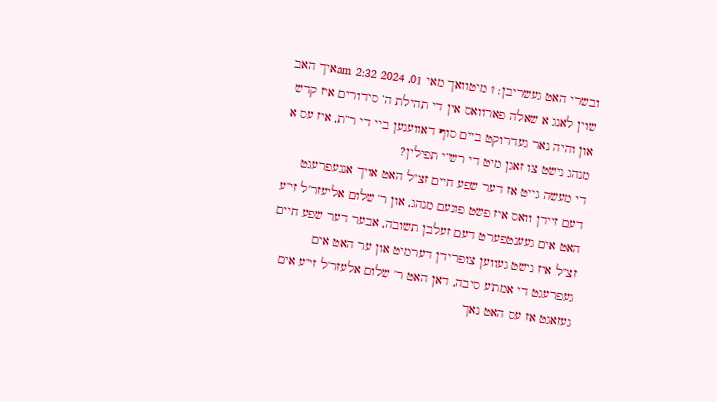ובשרי האט געשריבן: ↑ מיטוואך מאי 01, 2024 2:32 amאיך האב שוין לאנג א שאלה פארוואס אין די תהילת ה’ סידורים איז קדש און והיה נאר געדרוקט ביים סוף דאווענען ביי די ר”ת, איז עס א מנהג נישט צו זאגן מיט די רש”י תפילין?
די מעשה גייט אז דער שפע חיים זצ"ל האט אויך אנגעפרעגט דעם זיידן וואס איז פשט פונעם מנהג, און ר' שלום אליעזר'ל זי"ע האט אים געענטפערט דעם זעלבן תשובה, אבער דער שפע חיים זצ"ל איז נישט געווען צופרידן דערמיט און ער האט אים געפרעגט די אמת'ע סיבה, דאן האט ר' שלום אלעזר'ל זי"ע אים געזאגט אז עס האט נאך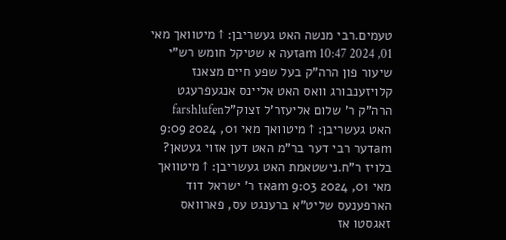טעמים.רבי מנשה האט געשריבן: ↑ מיטוואך מאי 01, 2024 10:47 amזעה א שטיקל חומש רש"י שיעור פון הרה"ק בעל שפע חיים מצאנז קלויזענבורג וואס האט אליינס אנגעפרעגט הרה"ק ר' שלום אליעזר'ל זצוק"לfarshlufen האט געשריבן: ↑ מיטוואך מאי 01, 2024 9:09 amדער רבי דער בר"מ האט דען אזוי געטאן? בלויז ר"ח.נישטאמת האט געשריבן: ↑ מיטוואך מאי 01, 2024 9:03 amאז ר' ישראל דוד הארפענעס שליט"א ברענגט עס, פארוואס זאגסטו אז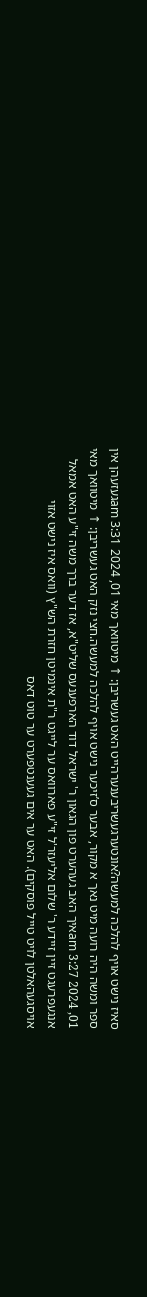סאיז נישט אויף להלכה למעשה?אונטערגעשריבענערהייט האט געשריבן: ↑ מיטוואך מאי 01, 2024 3:31 amגעזעהן אין ספר ומשה היה רועה מיט נאך א מקור, אבער ס’זיכער נישט אויף להלכה למעשה.חצי נזק האט געשריבן: ↑ מיטוואך מאי 01, 2024 3:27 amאיך האב געהערט פון הגאון ר' ישראל דוד הארפענעס שליט"א, אז דער ברך משה זי"ע האט אמאל אנגעפרעגט זיין זיידע ר' שלום אליעזר'ל זי"ע פארוואס ער לייגט ר"ת אינמיטן חזרת הש"ץ (וואס איז נישט אזוי אויסגעהאלטן לויט טייל פוסקים). האט ער אים געענטפערט ער טוט דאס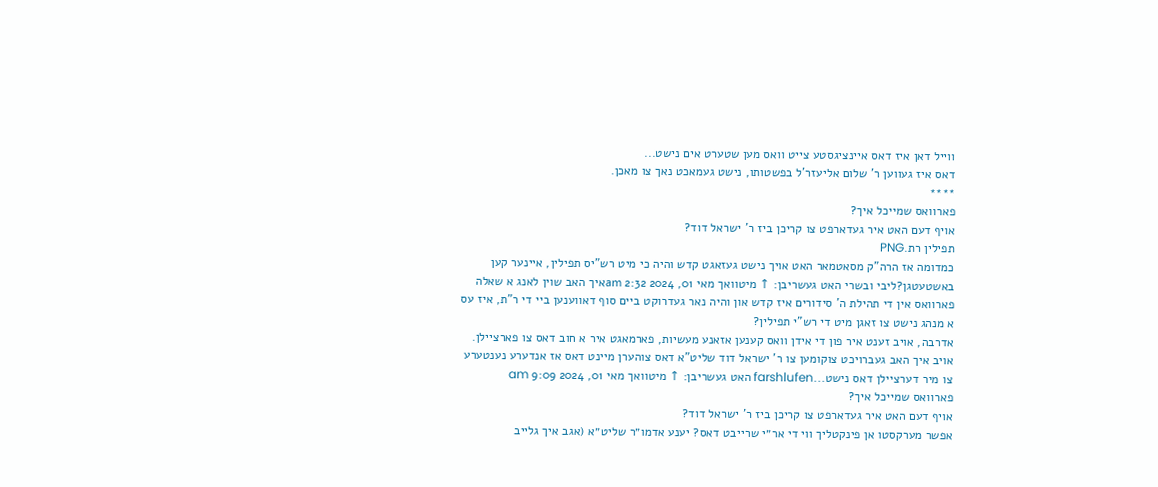ווייל דאן איז דאס איינציגסטע צייט וואס מען שטערט אים נישט...
דאס איז געווען ר' שלום אליעזר'ל בפשטותו, נישט געמאכט נאך צו מאכן.
****
פארוואס שמייכל איך?
אויף דעם האט איר געדארפט צו קריכן ביז ר' ישראל דוד?
תפילין רת.PNG
כמדומה אז הרה"ק מסאטמאר האט אויך נישט געזאגט קדש והיה כי מיט רש”יס תפילין, איינער קען באשטעטגן?ליבי ובשרי האט געשריבן: ↑ מיטוואך מאי 01, 2024 2:32 amאיך האב שוין לאנג א שאלה פארוואס אין די תהילת ה’ סידורים איז קדש און והיה נאר געדרוקט ביים סוף דאווענען ביי די ר”ת, איז עס א מנהג נישט צו זאגן מיט די רש”י תפילין?
אדרבה, אויב זענט איר פון די אידן וואס קענען אזאנע מעשיות, פארמאגט איר א חוב דאס צו פארציילן. אויב איך האב געברויכט צוקומען צו ר' ישראל דוד שליט"א דאס צוהערן מיינט דאס אז אנדערע נענטערע צו מיר דערציילן דאס נישט...farshlufen האט געשריבן: ↑ מיטוואך מאי 01, 2024 9:09 am
פארוואס שמייכל איך?
אויף דעם האט איר געדארפט צו קריכן ביז ר' ישראל דוד?
אפשר מערקסטו אן פינקטליך ווי די אר״י שרייבט דאס? יענע אדמו״ר שליט״א (אגב איך גלייב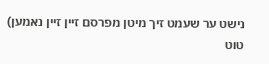נישט ער שעמט זיך מיטן מפרסם זיין זיין נאמען) טוט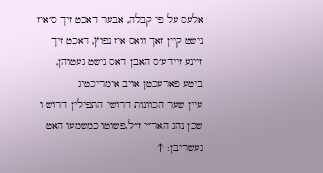אלעס על פי קבלה, אבער דאכט זיך ס׳איז נישט קיין זאך וואס איז נפוץ, דאכט זיך זיינע זיידע׳ס האבן דאס נישט געטוהן, ביטע פארעכטן אויב אימריכטיג
עיין שער הכוונות דרושי התפילין דרוש ו שכן נהג האר״י ז״ל.פשוטו כמשמעו האט געשריבן: ↑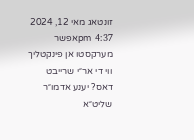זונטאג מאי 12, 2024 4:37 pmאפשר מערקסטו אן פינקטליך ווי די אר״י שרייבט דאס? יענע אדמו״ר שליט״א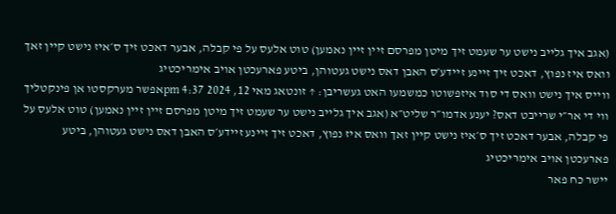(אגב איך גלייב נישט ער שעמט זיך מיטן מפרסם זיין זיין נאמען) טוט אלעס על פי קבלה, אבער דאכט זיך ס׳איז נישט קיין זאך וואס איז נפוץ, דאכט זיך זיינע זיידע׳ס האבן דאס נישט געטוהן, ביטע פארעכטן אויב אימריכטיג
ווייס איך נישט וואס די סוד איזפשוטו כמשמעו האט געשריבן: ↑ זונטאג מאי 12, 2024 4:37 pmאפשר מערקסטו אן פינקטליך ווי די אר״י שרייבט דאס? יענע אדמו״ר שליט״א (אגב איך גלייב נישט ער שעמט זיך מיטן מפרסם זיין זיין נאמען) טוט אלעס על פי קבלה, אבער דאכט זיך ס׳איז נישט קיין זאך וואס איז נפוץ, דאכט זיך זיינע זיידע׳ס האבן דאס נישט געטוהן, ביטע פארעכטן אויב אימריכטיג
יישר כח פאר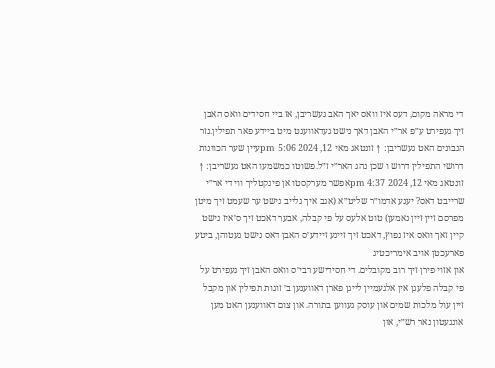די מראה מקום, דעס איז וואס יאך האב געשריבן, אז ביי חסידים וואס האבן זיך געפירט ע״פ אר״י האבן דאך נישט געדאווענט מיט ביידע פאר תפילין.נזר הנבונים האט געשריבן: ↑ זונטאג מאי 12, 2024 5:06 pmעיין שער הכוונות דרושי התפילין דרוש ו שכן נהג האר״י ז״ל.פשוטו כמשמעו האט געשריבן: ↑ זונטאג מאי 12, 2024 4:37 pmאפשר מערקסטו אן פינקטליך ווי די אר״י שרייבט דאס? יענע אדמו״ר שליט״א (אגב איך גלייב נישט ער שעמט זיך מיטן מפרסם זיין זיין נאמען) טוט אלעס על פי קבלה, אבער דאכט זיך ס׳איז נישט קיין זאך וואס איז נפוץ, דאכט זיך זיינע זיידע׳ס האבן דאס נישט געטוהן, ביטע פארעכטן אויב אימריכטיג
און אזוי פירן זיך רוב מקובלים. די חסידישע רבי׳ס וואס האבן זיך געפירט על פי קבלה פלעגן אין אלגעמיין לייגן פארן דאווענען ב׳ זוגות תפילין און מקבל זיין עול מלכות שמים און עוסק געווען בתורה. און צום דאווענען האט מען אונגעטון נאר רש״י, און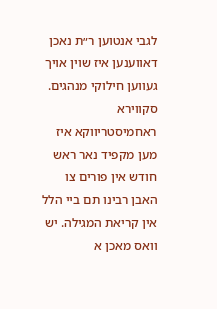לגבי אנטוען ר״ת נאכן דאווענען איז שוין אויך געווען חילוקי מנהגים.
סקווירא ראחמיסטריווקא איז מען מקפיד נאר ראש חודש אין פורים צו האבן רבינו תם ביי הלל אין קריאת המגילה. יש וואס מאכן א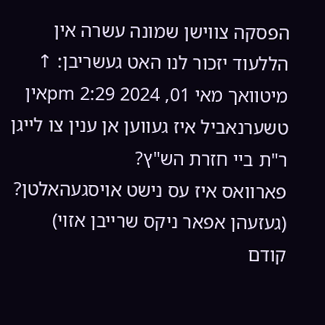הפסקה צווישן שמונה עשרה אין הללעוד יזכור לנו האט געשריבן: ↑ מיטוואך מאי 01, 2024 2:29 pmאין טשערנאביל איז געווען אן ענין צו לייגן ר"ת ביי חזרת הש"ץ?
פארוואס איז עס נישט אויסגעהאלטן? (געזעהן אפאר ניקס שרייבן אזוי)
קודם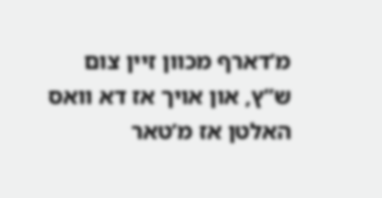מ’דארף מכוון זיין צום ש’’ץ, און אויך אז דא וואס האלטן אז מ’טאר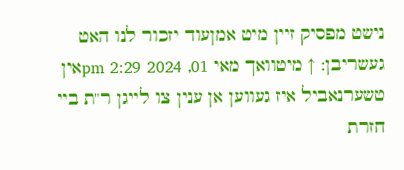נישט מפסיק זיין מיט אמןעוד יזכור לנו האט געשריבן: ↑ מיטוואך מאי 01, 2024 2:29 pmאין טשערנאביל איז געווען אן ענין צו לייגן ר"ת ביי חזרת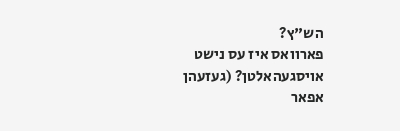הש"ץ?
פארוואס איז עס נישט אויסגעהאלטן? (געזעהן אפאר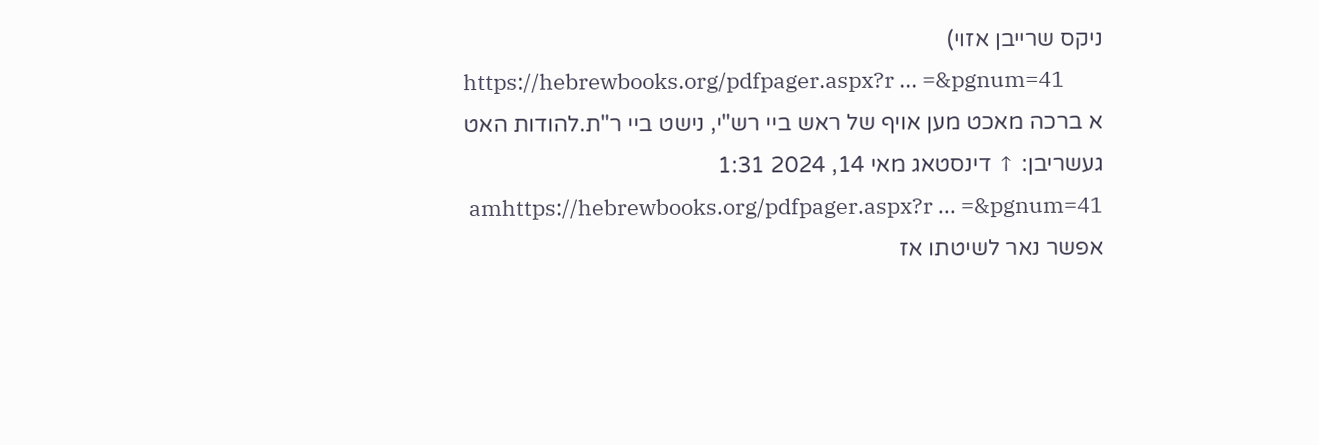ניקס שרייבן אזוי)
https://hebrewbooks.org/pdfpager.aspx?r ... =&pgnum=41
א ברכה מאכט מען אויף של ראש ביי רש"י, נישט ביי ר"ת.להודות האט געשריבן: ↑ דינסטאג מאי 14, 2024 1:31 amhttps://hebrewbooks.org/pdfpager.aspx?r ... =&pgnum=41
אפשר נאר לשיטתו אז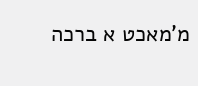מ'מאכט א ברכה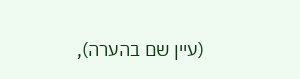(עיין שם בהערה),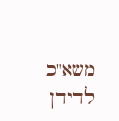משא"כ לדידן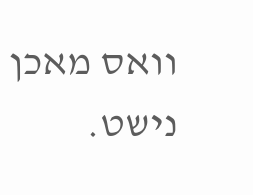וואס מאכן נישט.